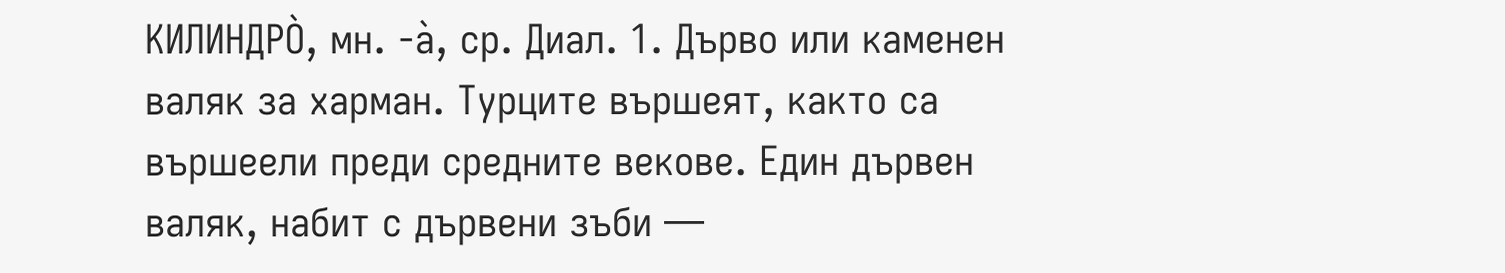КИЛИНДРО̀, мн. -а̀, ср. Диал. 1. Дърво или каменен валяк за харман. Турците вършеят, както са вършеели преди средните векове. Един дървен валяк, набит с дървени зъби —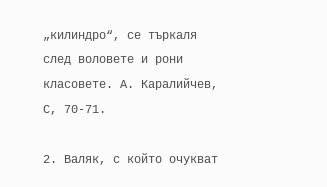„килиндро“, се търкаля след воловете и рони класовете. А. Каралийчев, С, 70-71.

2. Валяк, с който очукват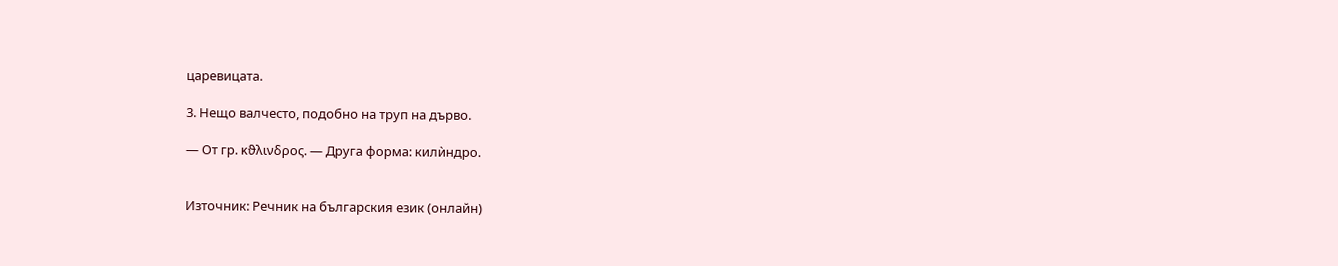царевицата.

3. Нещо валчесто, подобно на труп на дърво.

— От гр. κϑλινδρος. — Друга форма: килѝндро.


Източник: Речник на българския език (онлайн)